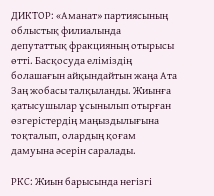ДИКТОР: «Аманат» партиясының облыстық филиалында депутаттық фракцияның отырысы өтті. Басқосуда еліміздің болашағын айқындайтын жаңа Ата Заң жобасы талқыланды. Жиынға қатысушылар ұсынылып отырған өзгерістердің маңыздылығына тоқталып, олардың қоғам дамуына әсерін саралады.

РКС: Жиын барысында негізгі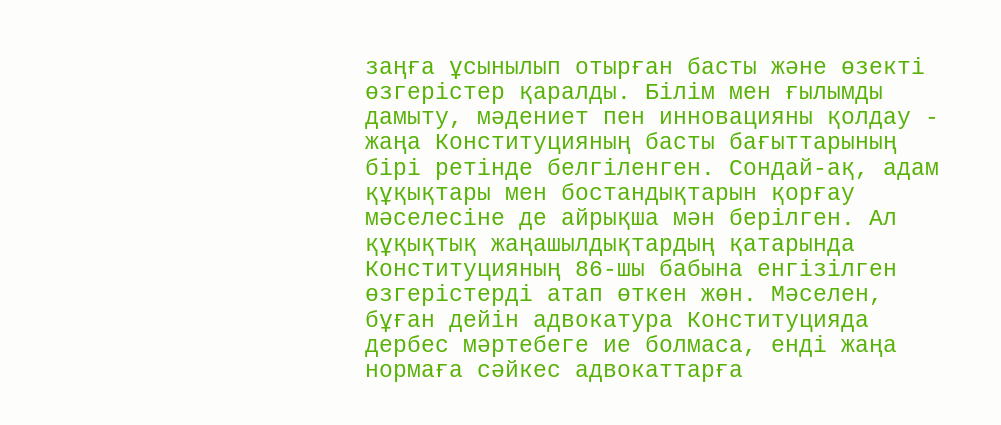заңға ұсынылып отырған басты және өзекті өзгерістер қаралды. Білім мен ғылымды дамыту, мәдениет пен инновацияны қолдау - жаңа Конституцияның басты бағыттарының бірі ретінде белгіленген. Сондай-ақ, адам құқықтары мен бостандықтарын қорғау мәселесіне де айрықша мән берілген. Ал құқықтық жаңашылдықтардың қатарында Конституцияның 86-шы бабына енгізілген өзгерістерді атап өткен жөн. Мәселен, бұған дейін адвокатура Конституцияда дербес мәртебеге ие болмаса, енді жаңа нормаға сәйкес адвокаттарға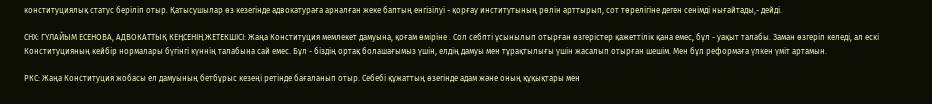конституциялық статус беріліп отыр. Қатысушылар өз кезегінде адвокатураға арналған жеке баптың енгізілуі - қорғау институтының рөлін арттырып, сот төрелігіне деген сенімді нығайтады,- дейді.

СНХ: ГҮЛАЙЫМ ЕСЕНОВА, АДВОКАТТЫҚ КЕҢСЕНІҢ ЖЕТЕКШІСІ: Жаңа Конституция мемлекет дамуына, қоғам өміріне . Сол себпті ұсынылып отырған өзгерістер қажеттілік қана емес, бұл - уақыт талабы. Заман өзгеріп келеді, ал ескі Конституцияның кейбір нормалары бүгінгі күннің талабына сай емес. Бұл - біздің ортақ болашағымыз үшін, елдің дамуы мен тұрақтылығы үшін жасалып отырған шешім. Мен бұл реформаға үлкен үміт артамын.

РКС: Жаңа Конституция жобасы ел дамуының бетбұрыс кезеңі ретінде бағаланып отыр. Себебі құжаттың өзегінде адам және оның құқықтары мен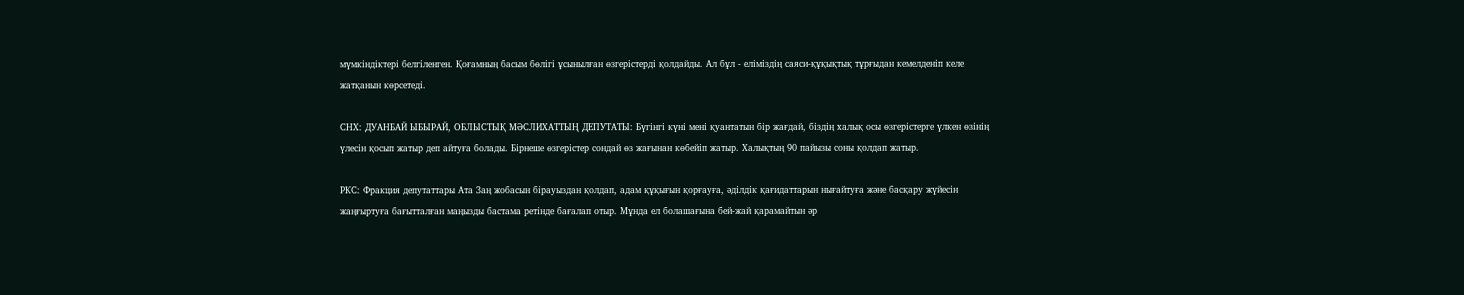мүмкіндіктері белгіленген. Қоғамның басым бөлігі ұсынылған өзгерістерді қолдайды. Ал бұл - еліміздің саяси-құқықтық тұрғыдан кемелденіп келе жатқанын көрсетеді.

СНХ: ДУАНБАЙ ЫБЫРАЙ, ОБЛЫСТЫҚ МӘСЛИХАТТЫҢ ДЕПУТАТЫ: Бүгінгі күні мені қуантатын бір жағдай, біздің халық осы өзгерістерге үлкен өзінің үлесін қосып жатыр деп айтуға болады. Бірнеше өзгерістер сондай өз жағынан көбейіп жатыр. Халықтың 90 пайызы соны қолдап жатыр.

РКС: Фракция депутаттары Ата Заң жобасын бірауыздан қолдап, адам құқығын қорғауға, әділдік қағидаттарын нығайтуға және басқару жүйесін жаңғыртуға бағытталған маңызды бастама ретінде бағалап отыр. Мұнда ел болашағына бей-жай қарамайтын әр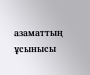азаматтың ұсынысы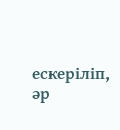ескеріліп, әр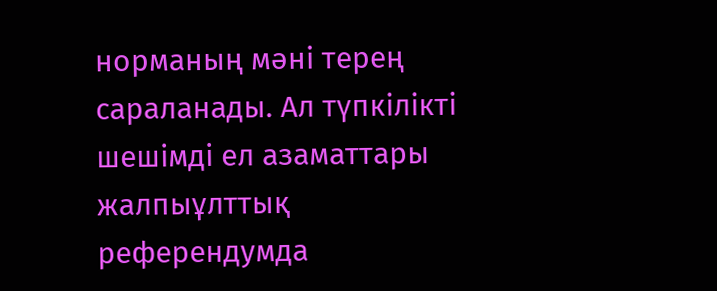норманың мәні терең сараланады. Ал түпкілікті шешімді ел азаматтары жалпыұлттық референдумда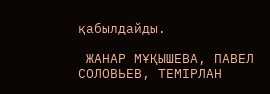қабылдайды.

 ЖАНАР МҰҚЫШЕВА, ПАВЕЛ СОЛОВЬЕВ, ТЕМІРЛАН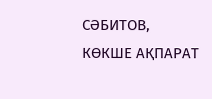СӘБИТОВ, КӨКШЕ АҚПАРАТ